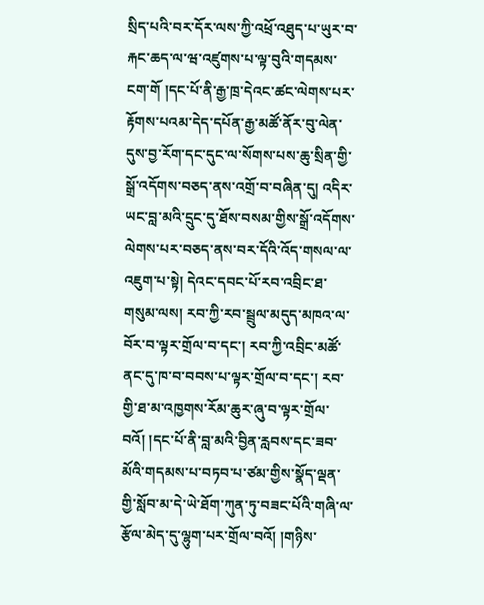སྲིད་པའི་བར་དོར་ལས་ཀྱི་འཕྲོ་འཐུད་པ་ཡུར་བ་རྐང་ཆད་ལ་ཝ་འཛུགས་པ་ལྟ་བུའི་གདམས་ངག་གོ །དང་པོ་ནི་རྒྱ་ཁྲ་དེའང་ཚང་ལེགས་པར་རྟོགས་པའམ་དེད་དཔོན་རྒྱ་མཚོ་ནོར་བུ་ལེན་དུས་བྱ་རོག་དང་དུང་ལ་སོགས་པས་ཆུ་སྲིན་གྱི་སྒྲོ་འདོགས་བཅད་ནས་འགྲོ་བ་བཞིན་དུ། འདིར་ཡང་བླ་མའི་དྲུང་དུ་ཐོས་བསམ་གྱིས་སྒྲོ་འདོགས་ལེགས་པར་བཅད་ནས་བར་དོའི་འོད་གསལ་ལ་འཇུག་པ་སྟེ། དེའང་དབང་པོ་རབ་འབྲིང་ཐ་གསུམ་ལས། རབ་ཀྱི་རབ་སྦྲུལ་མདུད་མཁའ་ལ་བོར་བ་ལྟར་གྲོལ་བ་དང་། རབ་ཀྱི་འབྲིང་མཚོ་ནང་དུ་ཁ་བ་བབས་པ་ལྟར་གྲོལ་བ་དང་། རབ་གྱི་ཐ་མ་འཁྱགས་རོམ་ཆུར་ཞུ་བ་ལྟར་གྲོལ་བའོ། །དང་པོ་ནི་བླ་མའི་བྱིན་རླབས་དང་ཟབ་མོའི་གདམས་པ་བཏབ་པ་ཙམ་གྱིས་སྣོད་ལྡན་གྱི་སློབ་མ་དེ་ཡེ་ཐོག་ཀུན་ཏུ་བཟང་པོའི་གཞི་ལ་རྩོལ་མེད་དུ་ལྷུག་པར་གྲོལ་བའོ། །གཉིས་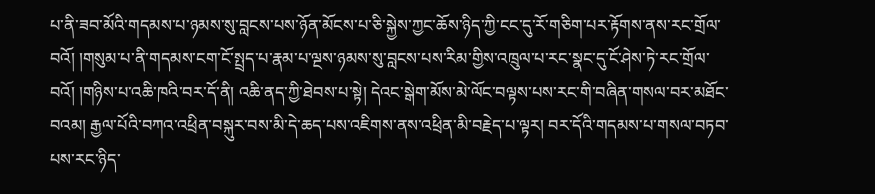པ་ནི་ཟབ་མོའི་གདམས་པ་ཉམས་སུ་བླངས་པས་ཉོན་མོངས་པ་ཅི་སྐྱེས་ཀྱང་ཆོས་ཉིད་ཀྱི་ངང་དུ་རོ་གཅིག་པར་རྟོགས་ནས་རང་གྲོལ་བའོ། །གསུམ་པ་ནི་གདམས་ངག་ངོ་སྤྲད་པ་རྣམ་པ་ལྔས་ཉམས་སུ་བླངས་པས་རིམ་གྱིས་འཁྲུལ་པ་རང་སྣང་དུ་ངོ་ཤེས་ཏེ་རང་གྲོལ་བའོ། །གཉིས་པ་འཆི་ཁའི་བར་དོ་ནི། འཆི་ནད་ཀྱི་ཐེབས་པ་སྟེ། དེའང་སྒེག་མོས་མེ་ལོང་བལྟས་པས་རང་གི་བཞིན་གསལ་བར་མཐོང་བའམ། རྒྱལ་པོའི་བཀའ་འཕྲིན་བསྐུར་བས་མི་དེ་ཆད་པས་འཇིགས་ནས་འཕྲིན་མི་བརྗེད་པ་ལྟར། བར་དོའི་གདམས་པ་གསལ་བཏབ་པས་རང་ཉིད་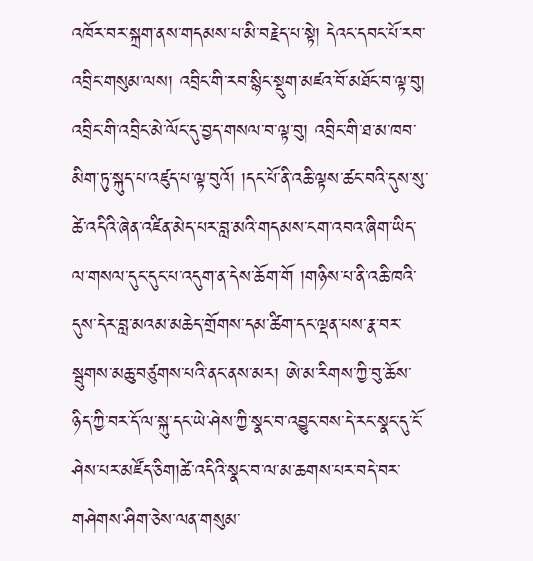འཁོར་བར་སྐྲག་ནས་གདམས་པ་མི་བརྗེད་པ་སྟེ། དེའང་དབང་པོ་རབ་འབྲིང་གསུམ་ལས། འབྲིང་གི་རབ་སྙིང་སྡུག་མཛའ་བོ་མཐོང་བ་ལྟ་བུ། འབྲིང་གི་འབྲིང་མེ་ལོང་དུ་བྱད་གསལ་བ་ལྟ་བུ། འབྲིང་གི་ཐ་མ་ཁབ་མིག་ཏུ་སྐུད་པ་འཛུད་པ་ལྟ་བུའོ། །དང་པོ་ནི་འཆི་ལྟས་ཚང་བའི་དུས་སུ་ཚེ་འདིའི་ཞེན་འཛིན་མེད་པར་བླ་མའི་གདམས་ངག་འབའ་ཞིག་ཡིད་ལ་གསལ་དུང་དུང་པ་འདུག་ན་དེས་ཆོག་གོ །གཉིས་པ་ནི་འཆི་ཁའི་དུས་དེར་བླ་མའམ་མཆེད་གྲོགས་དམ་ཚིག་དང་ལྡན་པས་རྣ་བར་སྦུགས་མཆུ་བཙུགས་པའི་ནང་ནས་མར། ཨེ་མ་རིགས་ཀྱི་བུ་ཆོས་ཉིད་ཀྱི་བར་དོ་ལ་སྐུ་དང་ཡེ་ཤེས་ཀྱི་སྣང་བ་འབྱུང་བས་དེ་རང་སྣང་དུ་ངོ་ཤེས་པར་མཛོད་ཅིག།ཚེ་འདིའི་སྣང་བ་ལ་མ་ཆགས་པར་བདེ་བར་གཤེགས་ཤིག་ཅེས་ལན་གསུམ་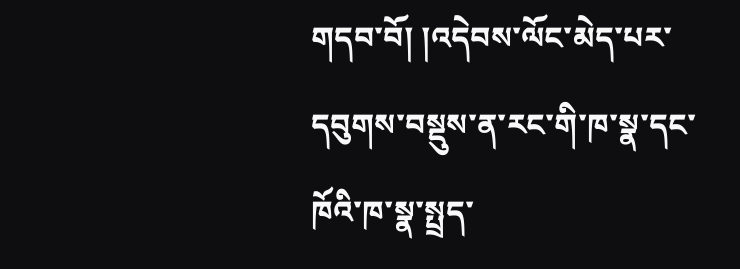གདབ་བོ། །འདེབས་ལོང་མེད་པར་དབུགས་བསྡུས་ན་རང་གི་ཁ་སྣ་དང་ཁོའི་ཁ་སྣ་སྤྲད་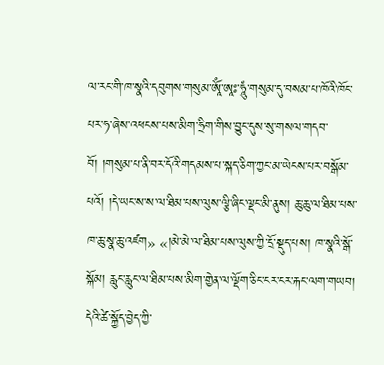ལ་རང་གི་ཁ་སྣའི་དབུགས་གསུམ་ཨཱོཾ་ཨཱཿ་ཧཱུཾ་གསུམ་དུ་བསམ་པ་ཁོའི་ཁོང་པར་ཧ་ཞེས་འཕངས་པས་མིག་ཧྲིག་གིས་བྱུང་དུས་སུ་གསལ་གདབ་བོ། །གསུམ་པ་ནི་བར་དོའི་གདམས་པ་སྐད་ཅིག་ཀྱང་མ་ཡེངས་པར་བསྒོམ་པའོ། །དེ་ཡང་ས་ས་ལ་ཐིམ་པས་ལུས་ལྕི་ཞིང་ལྡང་མི་ནུས། ཆུ་ཆུ་ལ་ཐིམ་པས་ཁ་ཆུ་སྣ་ཆུ་འཛག» «།མེ་མེ་ལ་ཐིམ་པས་ལུས་ཀྱི་དྲོ་སྡུད་པས། ཁ་སྣའི་སྒོ་སྐོམ། རླུང་རླུང་ལ་ཐིམ་པས་མིག་གྱེན་ལ་ལྡོག་ཅིང་ངར་ངར་རྐང་ལག་གཡབ། དེའི་ཚེ་སྐྱོད་བྱེད་ཀྱི་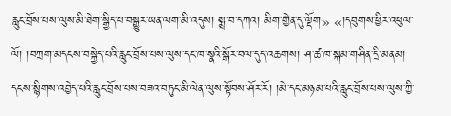རླུང་བྲོས་པས་ལུས་མི་ཐེག་སྒྱིད་པ་བསྒྱུར་ཡན་ལག་མི་འདུས། སྨྲ་བ་དཀའ། མིག་གྱེན་དུ་ལྡོག» «།དབུགས་ཕྱིར་འཕུལ་ལོ། །བཀྲག་མདངས་བསྐྱེད་པའི་རླུང་བྲོས་པས་ལུས་དང་ཁ་སྣའི་སྒོར་བལ་དུད་འཆགས། ཤ་ཚ་ཁ་སྐམ་གཤིན་དྲི་མནམ། དངས་སྙིགས་འབྱེད་པའི་རླུང་བྲོས་པས་བཟའ་བཏུང་མི་ལེན་ལུས་སྟོབས་ཤོར་རོ། །མེ་དང་མཉམ་པའི་རླུང་བྲོས་པས་ལུས་ཀྱི་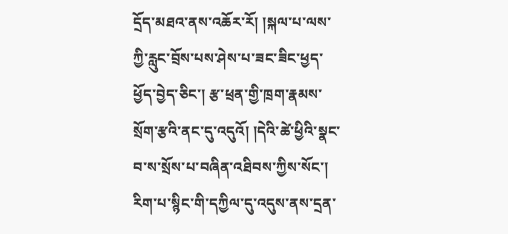དྲོད་མཐའ་ནས་འཆོར་རོ། །སྐལ་པ་ལས་ཀྱི་རླུང་བྲོས་པས་ཤེས་པ་ཟང་ཟིང་ཕྱད་ཕྱོད་བྱེད་ཅིང་། རྩ་ཕྲན་གྱི་ཁྲག་རྣམས་སྲོག་རྩའི་ནང་དུ་འདུའོ། །དེའི་ཚེ་ཕྱིའི་སྣང་བ་ས་སྲོས་པ་བཞིན་འཐིབས་ཀྱིས་སོང་། རིག་པ་སྙིང་གི་དཀྱིལ་དུ་འདུས་ནས་དྲན་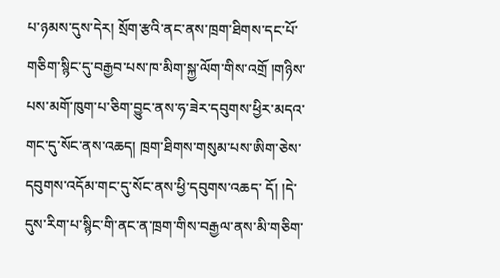པ་ཉམས་དུས་དེར། སྲོག་རྩའི་ནང་ནས་ཁྲག་ཐིགས་དང་པོ་གཅིག་སྙིང་དུ་བརྒྱབ་པས་ཁ་མིག་སྐྱ་ལོག་གིས་འགྲོ །གཉིས་པས་མགོ་ཁུག་པ་ཅིག་བྱུང་ནས་ཧ་ཟེར་དབུགས་ཕྱིར་མདའ་གང་དུ་སོང་ནས་འཆད། ཁྲག་ཐིགས་གསུམ་པས་ཨིག་ཅེས་དབུགས་འདོམ་གང་དུ་སོང་ནས་ཕྱི་དབུགས་འཆད་ དོ། །དེ་དུས་རིག་པ་སྙིང་གི་ནང་ན་ཁྲག་གིས་བརྒྱལ་ནས་མི་གཅིག་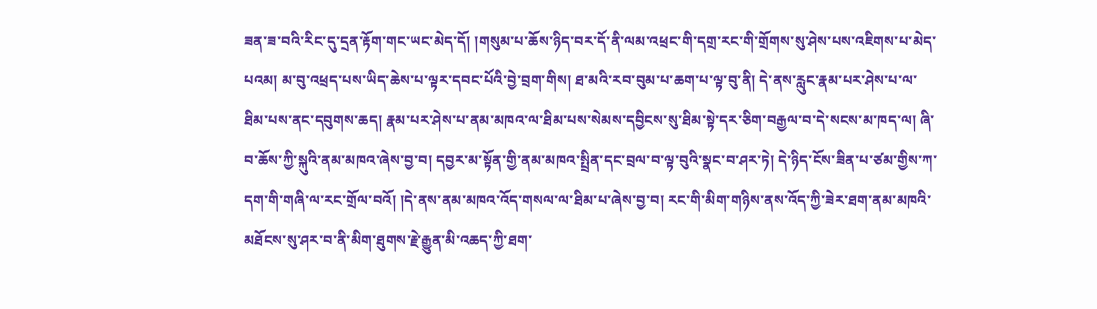ཟན་ཟ་བའི་རིང་དུ་དྲན་རྟོག་གང་ཡང་མེད་དོ། །གསུམ་པ་ཆོས་ཉིད་བར་དོ་ནི་ལམ་འཕྲང་གི་དགྲ་རང་གི་གྲོགས་སུ་ཤེས་པས་འཇིགས་པ་མེད་པའམ། མ་བུ་འཕྲད་པས་ཡིད་ཆེས་པ་ལྟར་དབང་པོའི་བྱེ་བྲག་གིས། ཐ་མའི་རབ་བུམ་པ་ཆག་པ་ལྟ་བུ་ནི། དེ་ནས་རླུང་རྣམ་པར་ཤེས་པ་ལ་ཐིམ་པས་ནང་དབུགས་ཆད། རྣམ་པར་ཤེས་པ་ནམ་མཁའ་ལ་ཐིམ་པས་སེམས་དབྱིངས་སུ་ཐིམ་སྟེ་དར་ཅིག་བརྒྱལ་བ་དེ་སངས་མ་ཁད་ལ། ཞི་བ་ཆོས་ཀྱི་སྐུའི་ནམ་མཁའ་ཞེས་བྱ་བ། དབྱར་མ་སྟོན་གྱི་ནམ་མཁའ་སྤྲིན་དང་བྲལ་བ་ལྟ་བུའི་སྣང་བ་ཤར་ཏེ། དེ་ཉིད་ངོས་ཟིན་པ་ཙམ་གྱིས་ཀ་དག་གི་གཞི་ལ་རང་གྲོལ་བའོ། །དེ་ནས་ནམ་མཁའ་འོད་གསལ་ལ་ཐིམ་པ་ཞེས་བྱ་བ། རང་གི་མིག་གཉིས་ནས་འོད་ཀྱི་ཟེར་ཐག་ནམ་མཁའི་མཐོངས་སུ་ཤར་བ་ནི་མིག་ཐུགས་རྗེ་རྒྱུན་མི་འཆད་ཀྱི་ཐག་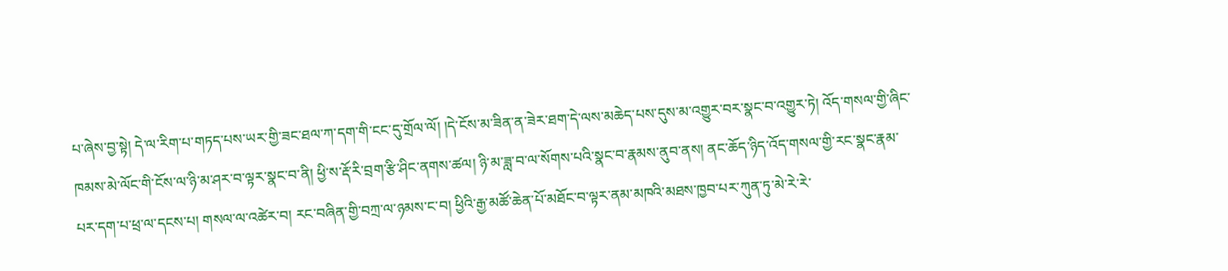པ་ཞེས་བྱ་སྟེ། དེ་ལ་རིག་པ་གཏད་པས་ཡར་གྱི་ཟང་ཐལ་ཀ་དག་གི་ངང་དུ་གྲོལ་ལོ། །དེ་ངོས་མ་ཟིན་ན་ཟེར་ཐག་དེ་ལས་མཆེད་པས་དུས་མ་འགྱུར་བར་སྣང་བ་འགྱུར་ཏེ། འོད་གསལ་གྱི་ཞིང་ཁམས་མེ་ལོང་གི་ངོས་ལ་ཉི་མ་ཤར་བ་ལྟར་སྣང་བ་ནི། ཕྱི་ས་རྡོ་རི་བྲག་རྩི་ཤིང་ནགས་ཚལ། ཉི་མ་ཟླ་བ་ལ་སོགས་པའི་སྣང་བ་རྣམས་ནུབ་ནས། ནང་ཆོད་ཉིད་འོད་གསལ་གྱི་རང་སྣང་རྣམ་པར་དག་པ་ཕྲ་ལ་དངས་པ། གསལ་ལ་འཚེར་བ། རང་བཞིན་གྱི་བཀྲ་ལ་ཉམས་ང་བ། ཕྱིའི་རྒྱ་མཚོ་ཆེན་པོ་མཐོང་བ་ལྟར་ནམ་མཁའི་མཐས་ཁྱབ་པར་ཀུན་ཏུ་མེ་རེ་རེ་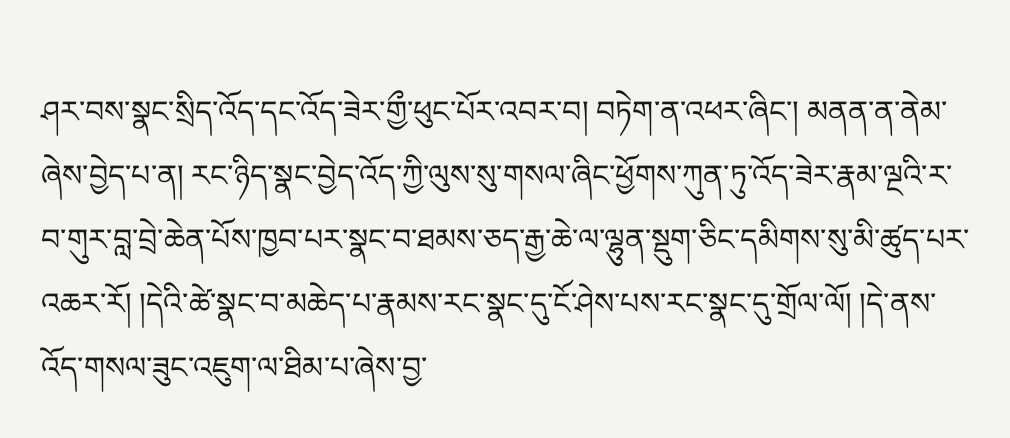ཤར་བས་སྣང་སྲིད་འོད་དང་འོད་ཟེར་གྱྀ་ཕུང་པོར་འབར་བ། བཏེག་ན་འཕར་ཞིང་། མནན་ན་ནེམ་ཞེས་བྱེད་པ་ན། རང་ཉིད་སྣང་བྱེད་འོད་ཀྱི་ལུས་སུ་གསལ་ཞིང་ཕྱོགས་ཀུན་ཏུ་འོད་ཟེར་རྣམ་ལྔའི་ར་བ་གུར་བླ་བྲེ་ཆེན་པོས་ཁྱབ་པར་སྣང་བ་ཐམས་ཅད་རྒྱ་ཆེ་ལ་ལྷུན་སྡུག་ཅིང་དམིགས་སུ་མི་ཚུད་པར་འཆར་རོ། །དེའི་ཚེ་སྣང་བ་མཆེད་པ་རྣམས་རང་སྣང་དུ་ངོ་ཤེས་པས་རང་སྣང་དུ་གྲོལ་ལོ། །དེ་ནས་འོད་གསལ་ཟུང་འཇུག་ལ་ཐིམ་པ་ཞེས་བྱ་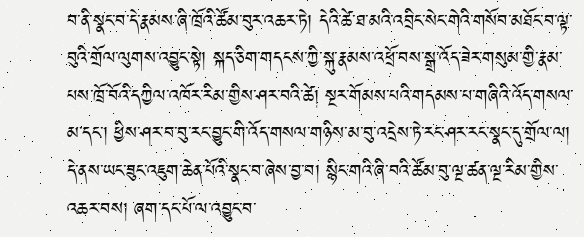བ་ནི་སྣང་བ་དེ་རྣམས་ཞི་ཁྲོའི་ཚོམ་བུར་འཆར་ཏེ། དེའི་ཚེ་ཐ་མའི་འབྲིང་སེང་གེའི་གསོབ་མཐོང་བ་ལྟ་བུའི་གྲོལ་ལུགས་འབྱུང་སྟེ། སྐད་ཅིག་གདངས་ཀྱི་སྐུ་རྣམས་འཕྲོ་བས་སྒྲ་འོད་ཟེར་གསུམ་གྱི་རྣམ་པས་ཁྲོ་བོའི་དཀྱིལ་འཁོར་རིམ་གྱིས་ཤར་བའི་ཚེ། སྔར་གོམས་པའི་གདམས་པ་གཞིའི་འོད་གསལ་མ་དང་། ཕྱིས་ཤར་བ་བུ་རང་བྱུང་གི་འོད་གསལ་གཉིས་མ་བུ་འདྲེས་ཏེ་རང་ཤར་རང་སྣང་དུ་གྲོལ་ལ། དེ་ནས་ཡང་ཟུང་འཇུག་ཆེན་པོའི་སྣང་བ་ཞེས་བྱ་བ། སྙིང་གའི་ཞི་བའི་ཚོམ་བུ་ལྔ་ཚན་ལྔ་རིམ་གྱིས་འཆར་བས། ཞག་དང་པོ་ལ་འབྱུང་བ་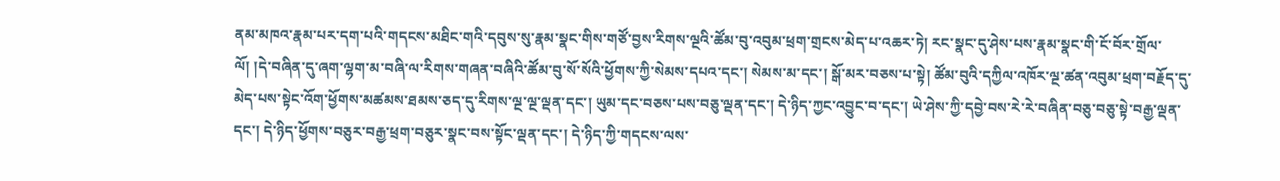ནམ་མཁའ་རྣམ་པར་དག་པའི་གདངས་མཐིང་གའི་དབུས་སུ་རྣམ་སྣང་གིས་གཙོ་བྱས་རིགས་ལྔའི་ཚོམ་བུ་འབུམ་ཕྲག་གྲངས་མེད་པ་འཆར་ཏེ། རང་སྣང་དུ་ཤེས་པས་རྣམ་སྣང་གི་ངོ་བོར་གྲོལ་ལོ། །དེ་བཞིན་དུ་ཞག་ལྷག་མ་བཞི་ལ་རིགས་གཞན་བཞིའི་ཚོམ་བུ་སོ་སོའི་ཕྱོགས་ཀྱི་སེམས་དཔའ་དང་། སེམས་མ་དང་། སྒོ་མར་བཅས་པ་སྟེ། ཚོམ་བུའི་དཀྱིལ་འཁོར་ལྔ་ཚན་འབུམ་ཕྲག་བརྗོད་དུ་མེད་པས་སྟེང་འོག་ཕྱོགས་མཚམས་ཐམས་ཅད་དུ་རིགས་ལྔ་ལྔ་ལྡན་དང་། ཡུམ་དང་བཅས་པས་བཅུ་ལྡན་དང་། དེ་ཉིད་ཀྱང་འབྱུང་བ་དང་། ཡེ་ཤེས་ཀྱི་དབྱེ་བས་རེ་རེ་བཞིན་བཅུ་བཅུ་སྟེ་བརྒྱ་ལྡན་དང་། དེ་ཉིད་ཕྱོགས་བཅུར་བརྒྱ་ཕྲག་བཅུར་སྣང་བས་སྟོང་ལྡན་དང་། དེ་ཉིད་ཀྱི་གདངས་ལས་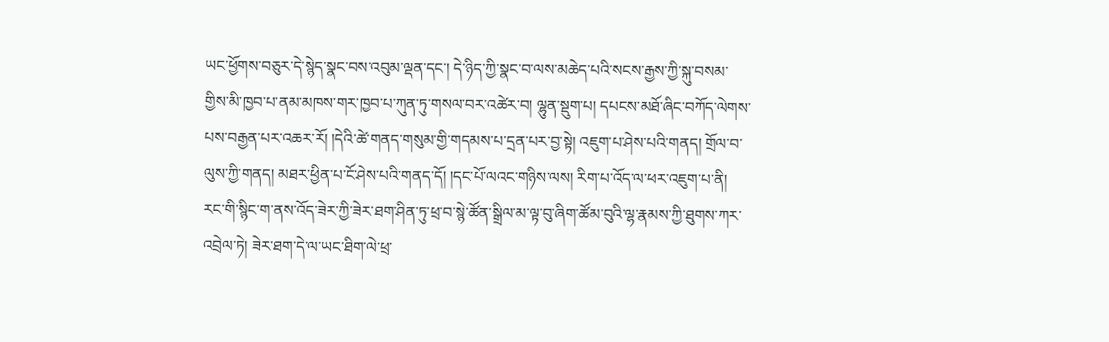ཡང་ཕྱོགས་བཅུར་དེ་སྙེད་སྣང་བས་འབུམ་ལྡན་དང་། དེ་ཉིད་ཀྱི་སྣང་བ་ལས་མཆེད་པའི་སངས་རྒྱས་ཀྱི་སྐུ་བསམ་གྱིས་མི་ཁྱབ་པ་ནམ་མཁས་གར་ཁྱབ་པ་ཀུན་ཏུ་གསལ་བར་འཚེར་བ། ལྷུན་སྡུག་པ། དཔངས་མཐོ་ཞིང་བཀོད་ལེགས་པས་བརྒྱན་པར་འཆར་རོ། །དེའི་ཚེ་གནད་གསུམ་གྱི་གདམས་པ་དྲན་པར་བྱ་སྟེ། འཇུག་པ་ཤེས་པའི་གནད། གྲོལ་བ་ལུས་ཀྱི་གནད། མཐར་ཕྱིན་པ་ངོ་ཤེས་པའི་གནད་དོ། །དང་པོ་ལའང་གཉིས་ལས། རིག་པ་འོད་ལ་ཕར་འཇུག་པ་ནི། རང་གི་སྙིང་ག་ནས་འོད་ཟེར་ཀྱི་ཟེར་ཐག་ཤིན་ཏུ་ཕྲ་བ་སྙེ་ཚོན་སྒྲིལ་མ་ལྟ་བུ་ཞིག་ཚོམ་བུའི་ལྷ་རྣམས་ཀྱི་ཐུགས་ཀར་འབྲེལ་ཏེ། ཟེར་ཐག་དེ་ལ་ཡང་ཐིག་ལེ་ཕྲ་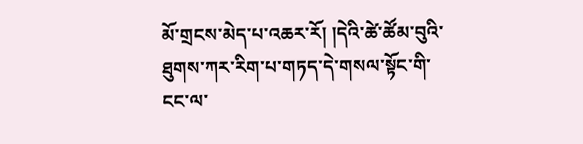མོ་གྲངས་མེད་པ་འཆར་རོ། །དེའི་ཚེ་ཚོམ་བུའི་ཐུགས་ཀར་རིག་པ་གཏད་དེ་གསལ་སྟོང་གི་ངང་ལ་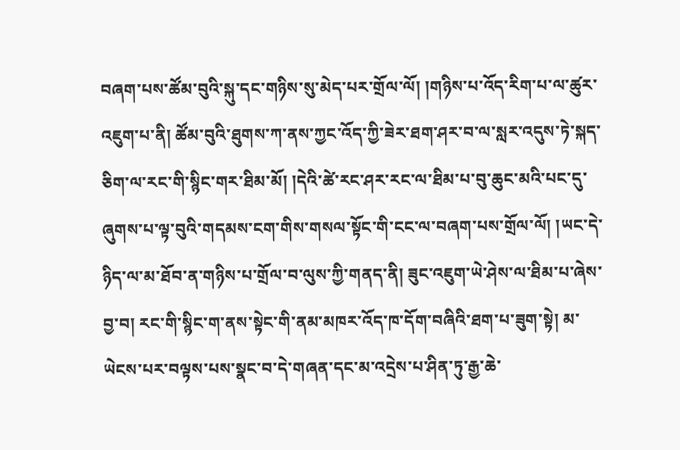བཞག་པས་ཚོམ་བུའི་སྐུ་དང་གཉིས་སུ་མེད་པར་གྲོལ་ལོ། །གཉིས་པ་འོད་རིག་པ་ལ་ཚུར་འཇུག་པ་ནི། ཚོམ་བུའི་ཐུགས་ཀ་ནས་ཀྱང་འོད་ཀྱི་ཟེར་ཐག་ཤར་བ་ལ་སླར་འདུས་ཏེ་སྐད་ཅིག་ལ་རང་གི་སྙིང་གར་ཐིམ་མོ། །དེའི་ཚེ་རང་ཤར་རང་ལ་ཐིམ་པ་བུ་ཆུང་མའི་པང་དུ་ཞུགས་པ་ལྟ་བུའི་གདམས་ངག་གིས་གསལ་སྟོང་གི་ངང་ལ་བཞག་པས་གྲོལ་ལོ། །ཡང་དེ་ཉིད་ལ་མ་ཐོབ་ན་གཉིས་པ་གྲོལ་བ་ལུས་ཀྱི་གནད་ནི། ཟུང་འཇུག་ཡེ་ཤེས་ལ་ཐིམ་པ་ཞེས་བྱ་བ། རང་གི་སྙིང་ག་ནས་སྟེང་གི་ནམ་མཁར་འོད་ཁ་དོག་བཞིའི་ཐག་པ་ཟུག་སྟེ། མ་ཡེངས་པར་བལྟས་པས་སྣང་བ་དེ་གཞན་དང་མ་འདྲེས་པ་ཤིན་ཏུ་རྒྱ་ཆེ་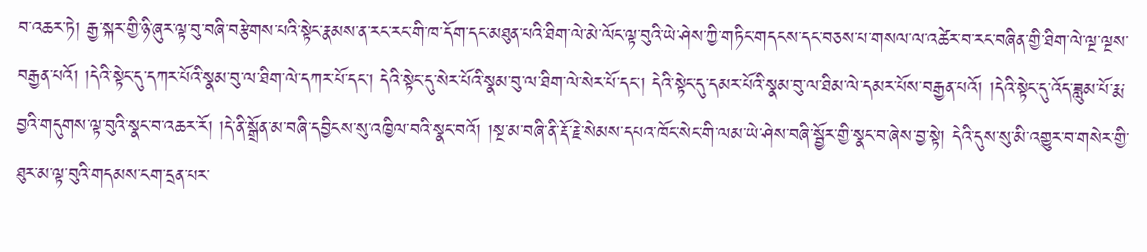བ་འཆར་ཏེ། རྒྱ་སྐར་གྱི་ཉི་ཞུར་ལྟ་བུ་བཞི་བརྩེགས་པའི་སྟེང་རྣམས་ན་རང་རང་གི་ཁ་དོག་དང་མཐུན་པའི་ཐིག་ལེ་མེ་ལོང་ལྟ་བུའི་ཡེ་ཤེས་ཀྱི་གཏིང་གདངས་དང་བཅས་པ་གསལ་ལ་འཚེར་བ་རང་བཞིན་གྱི་ཐིག་ལེ་ལྔ་ལྔས་བརྒྱན་པའོ། །དེའི་སྟེང་དུ་དཀར་པོའི་སྣམ་བུ་ལ་ཐིག་ལེ་དཀར་པོ་དང་། དེའི་སྟེང་དུ་སེར་པོའི་སྣམ་བུ་ལ་ཐིག་ལེ་སེར་པོ་དང་། དེའི་སྟེང་དུ་དམར་པོའི་སྣམ་བུ་ལ་ཐིམ་ལེ་དམར་པོས་བརྒྱན་པའོ། །དེའི་སྟེང་དུ་འོད་ཟླུམ་པོ་རྨ་བྱའི་གདུགས་ལྟ་བུའི་སྣང་བ་འཆར་རོ། །དེ་ནི་སྒྲོན་མ་བཞི་དབྱིངས་སུ་འཁྱིལ་བའི་སྣང་བའོ། །སྔ་མ་བཞི་ནི་རྡོ་རྗེ་སེམས་དཔའ་ཁོང་སེང་གི་ལམ་ཡེ་ཤེས་བཞི་སྦྱོར་གྱི་སྣང་བ་ཞེས་བྱ་སྟེ། དེའི་དུས་སུ་མི་འགྱུར་བ་གསེར་གྱི་ཐུར་མ་ལྟ་བུའི་གདམས་ངག་དྲན་པར་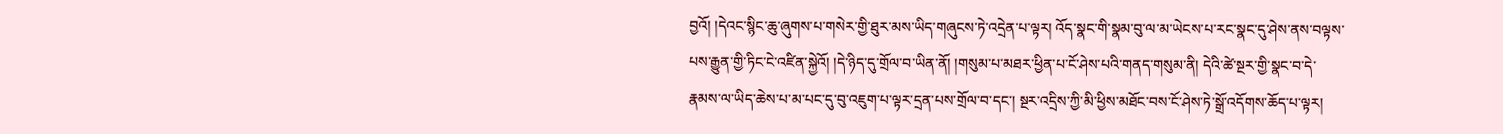བྱའོ། །དེའང་སྙིང་ཆུ་ཞུགས་པ་གསེར་གྱི་ཐུར་མས་ཡིད་གཞུངས་ཏེ་འདྲེན་པ་ལྟར། འོད་སྣང་གི་སྣམ་བུ་ལ་མ་ཡེངས་པ་རང་སྣང་དུ་ཤེས་ནས་བལྟས་པས་རྒྱུན་གྱི་ཏིང་ངེ་འཛིན་སྐྱེའོ། །དེ་ཉིད་དུ་གྲོལ་བ་ཡིན་ནོ། །གསུམ་པ་མཐར་ཕྱིན་པ་ངོ་ཤེས་པའི་གནད་གསུམ་ནི། དེའི་ཚེ་སྔར་གྱི་སྣང་བ་དེ་རྣམས་ལ་ཡིད་ཆེས་པ་མ་པང་དུ་བུ་འཇུག་པ་ལྟར་དྲན་པས་གྲོལ་བ་དང་། སྔར་འདྲིས་ཀྱི་མི་ཕྱིས་མཐོང་བས་ངོ་ཤེས་ཏེ་སྒྲོ་འདོགས་ཆོད་པ་ལྟར།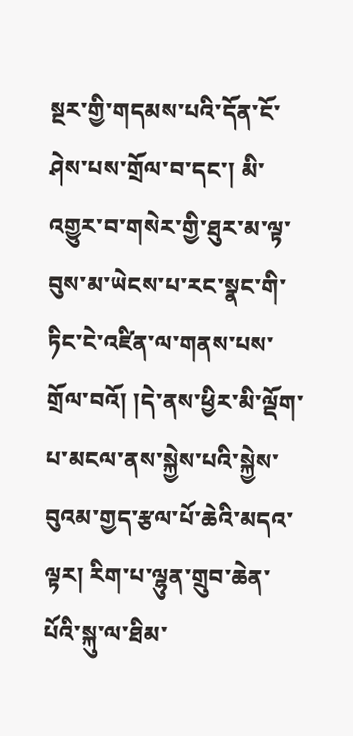སྔར་གྱི་གདམས་པའི་དོན་ངོ་ཤེས་པས་གྲོལ་བ་དང་། མི་འགྱུར་བ་གསེར་གྱི་ཐུར་མ་ལྟ་བུས་མ་ཡེངས་པ་རང་སྣང་གི་ཏིང་ངེ་འཛིན་ལ་གནས་པས་གྲོལ་བའོ། །དེ་ནས་ཕྱིར་མི་ལྡོག་པ་མངལ་ནས་སྐྱེས་པའི་སྐྱེས་བུའམ་གྱད་རྩལ་པོ་ཆེའི་མདའ་ལྟར། རིག་པ་ལྷུན་གྲུབ་ཆེན་པོའི་སྐུ་ལ་ཐིམ་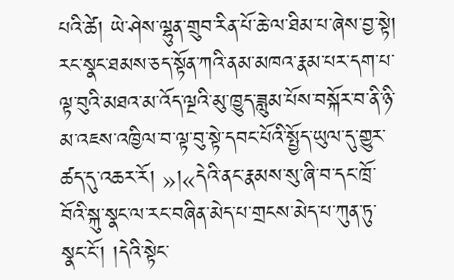པའི་ཚེ། ཡེ་ཤེས་ལྷུན་གྲུབ་རིན་པོ་ཆེ་ལ་ཐིམ་པ་ཞེས་བྱ་སྟེ། རང་སྣང་ཐམས་ཅད་སྟོན་ཀའི་ནམ་མཁའ་རྣམ་པར་དག་པ་ལྟ་བུའི་མཐའ་མ་འོད་ལྔའི་མུ་ཁྱུད་ཟླུམ་པོས་བསྐོར་བ་ནི་ཉི་མ་འཇས་འཁྱིལ་བ་ལྟ་བུ་སྟེ་དབང་པོའི་སྤྱོད་ཡུལ་དུ་གྱུར་ཚད་དུ་འཆར་རོ། »།«དེའི་ནང་རྣམས་སུ་ཞི་བ་དང་ཁྲོ་བོའི་སྐུ་སྣང་ལ་རང་བཞིན་མེད་པ་གྲངས་མེད་པ་ཀུན་ཏུ་སྣང་ངོ་། །དེའི་སྟེང་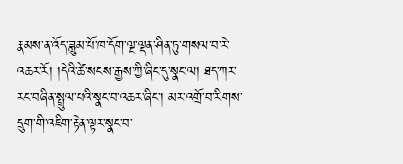རྣམས་ན་འོད་ཟླུམ་པོ་ཁ་དོག་ལྔ་ལྡན་ཤིན་ཏུ་གསལ་བ་རེ་འཆར་རོ། །དེའི་ཚེ་སངས་རྒྱས་ཀྱི་ཞིང་དུ་སྣང་ལ། ཐད་ཀར་རང་བཞིན་སྤྲུལ་པའི་སྣང་བ་འཆར་ཞིང་། མར་འགྲོ་བ་རིགས་དྲུག་གི་འཇིག་རྟེན་ལྟར་སྣང་བ་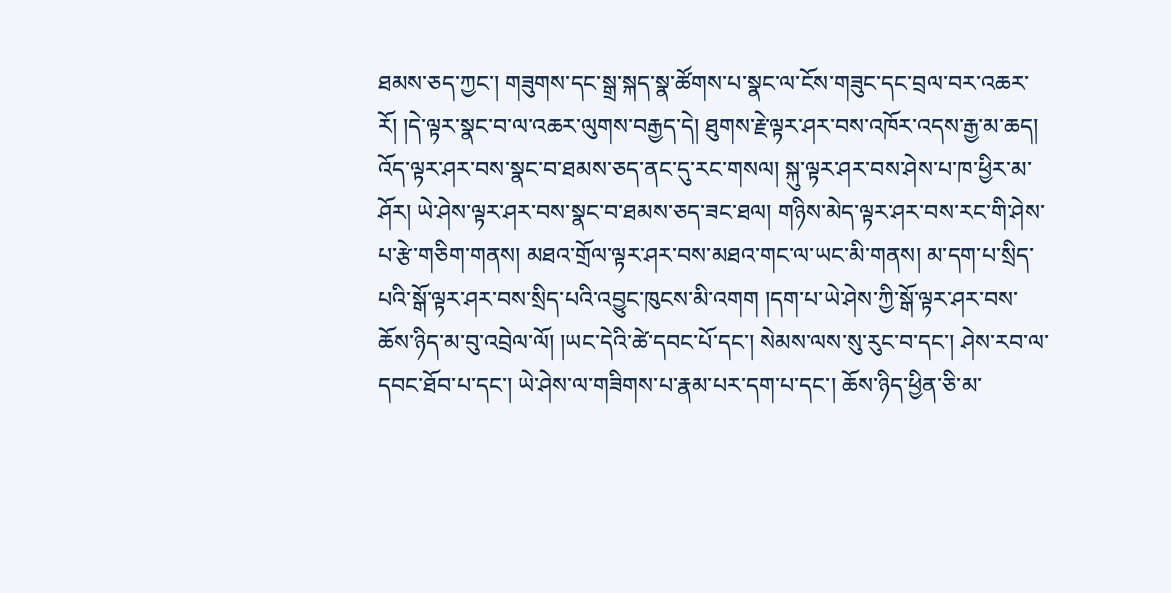ཐམས་ཅད་ཀྱང་། གཟུགས་དང་སྒྲ་སྐད་སྣ་ཚོགས་པ་སྣང་ལ་ངོས་གཟུང་དང་བྲལ་བར་འཆར་རོ། །དེ་ལྟར་སྣང་བ་ལ་འཆར་ལུགས་བརྒྱད་དེ། ཐུགས་རྗེ་ལྟར་ཤར་བས་འཁོར་འདས་རྒྱ་མ་ཆད། འོད་ལྟར་ཤར་བས་སྣང་བ་ཐམས་ཅད་ནང་དུ་རང་གསལ། སྐུ་ལྟར་ཤར་བས་ཤེས་པ་ཁ་ཕྱིར་མ་ཤོར། ཡེ་ཤེས་ལྟར་ཤར་བས་སྣང་བ་ཐམས་ཅད་ཟང་ཐལ། གཉིས་མེད་ལྟར་ཤར་བས་རང་གི་ཤེས་པ་རྩེ་གཅིག་གནས། མཐའ་གྲོལ་ལྟར་ཤར་བས་མཐའ་གང་ལ་ཡང་མི་གནས། མ་དག་པ་སྲིད་པའི་སྒོ་ལྟར་ཤར་བས་སྲིད་པའི་འབྱུང་ཁུངས་མི་འགག །དག་པ་ཡེ་ཤེས་ཀྱི་སྒོ་ལྟར་ཤར་བས་ཆོས་ཉིད་མ་བུ་འབྲེལ་ལོ། །ཡང་དེའི་ཚེ་དབང་པོ་དང་། སེམས་ལས་སུ་རུང་བ་དང་། ཤེས་རབ་ལ་དབང་ཐོབ་པ་དང་། ཡེ་ཤེས་ལ་གཟིགས་པ་རྣམ་པར་དག་པ་དང་། ཆོས་ཉིད་ཕྱིན་ཅི་མ་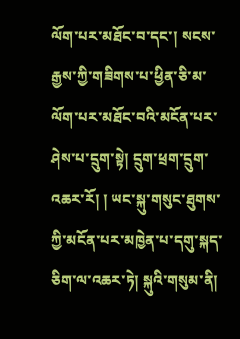ལོག་པར་མཐོང་བ་དང་། སངས་རྒྱས་ཀྱི་གཟིགས་པ་ཕྱིན་ཅི་མ་ལོག་པར་མཐོང་བའི་མངོན་པར་ཤེས་པ་དྲུག་སྟེ། དྲུག་ཕྲག་དྲུག་འཆར་རོ། ། ཡང་སྐུ་གསུང་ཐུགས་ཀྱི་མངོན་པར་མཁྱེན་པ་དགུ་སྐད་ཅིག་ལ་འཆར་ཏེ། སྐུའི་གསུམ་ནི།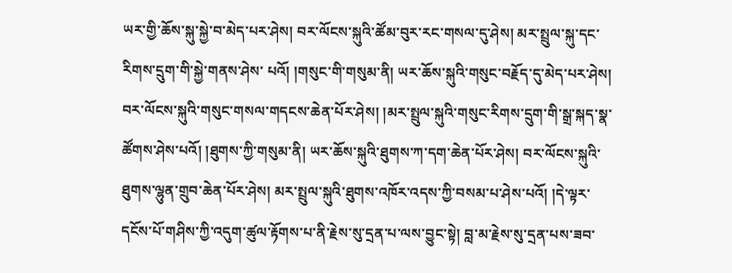ཡར་གྱི་ཆོས་སྐུ་སྐྱེ་བ་མེད་པར་ཤེས། བར་ལོངས་སྐུའི་ཚོམ་བུར་རང་གསལ་དུ་ཤེས། མར་སྤྲུལ་སྐུ་དང་རིགས་དྲུག་གི་སྐྱེ་གནས་ཤེས་ པའོ། །གསུང་གི་གསུམ་ནི། ཡར་ཆོས་སྐུའི་གསུང་བརྗོད་དུ་མེད་པར་ཤེས། བར་ལོངས་སྐུའི་གསུང་གསལ་གདངས་ཆེན་པོར་ཤེས། །མར་སྤྲུལ་སྐུའི་གསུང་རིགས་དྲུག་གི་སྒྲ་སྐད་སྣ་ཚོགས་ཤེས་པའོ། །ཐུགས་ཀྱི་གསུམ་ནི། ཡར་ཆོས་སྐུའི་ཐུགས་ཀ་དག་ཆེན་པོར་ཤེས། བར་ལོངས་སྐུའི་ཐུགས་ལྷུན་གྲུབ་ཆེན་པོར་ཤེས། མར་སྤྲུལ་སྐུའི་ཐུགས་འཁོར་འདས་ཀྱི་བསམ་པ་ཤེས་པའོ། །དེ་ལྟར་དངོས་པོ་གཤིས་ཀྱི་འདུག་ཚུལ་རྟོགས་པ་ནི་རྗེས་སུ་དྲན་པ་ལས་བྱུང་སྟེ། བླ་མ་རྗེས་སུ་དྲན་པས་ཟབ་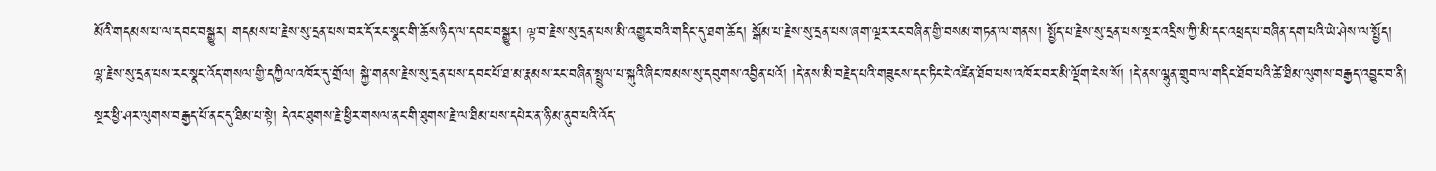མོའི་གདམས་པ་ལ་དབང་བསྒྱུར། གདམས་པ་རྗེས་སུ་དྲན་པས་བར་དོ་རང་སྣང་གི་ཆོས་ཉིད་ལ་དབང་བསྒྱུར། ལྟ་བ་རྗེས་སུ་དྲན་པས་མི་འགྱུར་བའི་གདིང་དུ་ཐག་ཆོད། སྒོམ་པ་རྗེས་སུ་དྲན་པས་ཞག་ལྔར་རང་བཞིན་གྱི་བསམ་གཏན་ལ་གནས། སྤྱོད་པ་རྗེས་སུ་དྲན་པས་སྔར་འདྲིས་ཀྱི་མི་དང་འཕྲད་པ་བཞིན་དག་པའི་ཡེ་ཤེས་ལ་སྤྱོད། ལྷ་རྗེས་སུ་དྲན་པས་རང་སྣང་འོད་གསལ་གྱི་དཀྱིལ་འཁོར་དུ་གྲོལ། སྐྱེ་གནས་རྗེས་སུ་དྲན་པས་དབང་པོ་ཐ་མ་རྣམས་རང་བཞིན་སྤྲུལ་པ་སྐུའི་ཞིང་ཁམས་སུ་དབུགས་འབྱིན་པའོ། །དེ་ནས་མི་བརྗེད་པའི་གཟུངས་དང་ཏིང་ངེ་འཛིན་ཐོབ་པས་འཁོར་བར་མི་ལྡོག་ངེས་སོ། །དེ་ནས་ལྷུན་གྲུབ་ལ་གདིང་ཐོབ་པའི་ཚེ་ཐིམ་ལུགས་བརྒྱད་འབྱུང་བ་ནི། སྔར་ཕྱི་ཤར་ལུགས་བརྒྱད་པོ་ནང་དུ་ཐིམ་པ་སྟེ། དེའང་ཐུགས་རྗེ་ཕྱིར་གསལ་ནང་གི་ཐུགས་རྗེ་ལ་ཐིམ་པས་དཔེར་ན་ཉི་མ་ནུབ་པའི་འོད་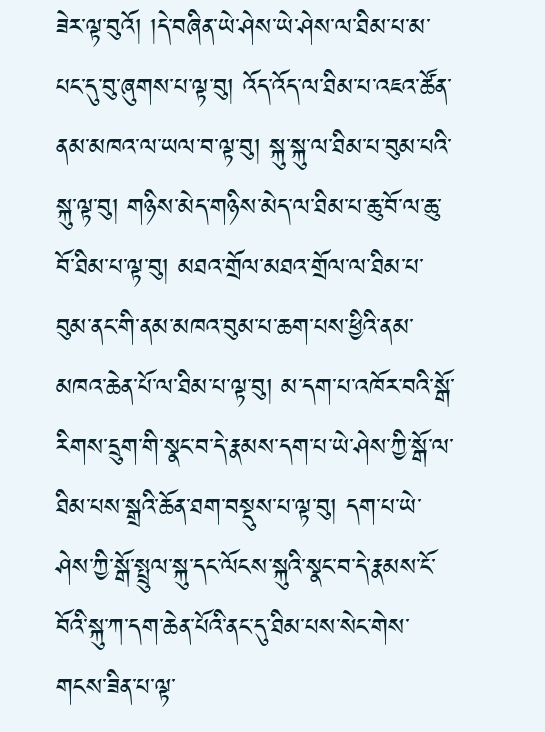ཟེར་ལྟ་བུའོ། །དེ་བཞིན་ཡེ་ཤེས་ཡེ་ཤེས་ལ་ཐིམ་པ་མ་པང་དུ་བུ་ཞུགས་པ་ལྟ་བུ། འོད་འོད་ལ་ཐིམ་པ་འཇའ་ཚོན་ནམ་མཁའ་ལ་ཡལ་བ་ལྟ་བུ། སྐུ་སྐུ་ལ་ཐིམ་པ་བུམ་པའི་སྐུ་ལྟ་བུ། གཉིས་མེད་གཉིས་མེད་ལ་ཐིམ་པ་ཆུ་བོ་ལ་ཆུ་བོ་ཐིམ་པ་ལྟ་བུ། མཐའ་གྲོལ་མཐའ་གྲོལ་ལ་ཐིམ་པ་བུམ་ནང་གི་ནམ་མཁའ་བུམ་པ་ཆག་པས་ཕྱིའི་ནམ་མཁའ་ཆེན་པོ་ལ་ཐིམ་པ་ལྟ་བུ། མ་དག་པ་འཁོར་བའི་སྒོ་རིགས་དྲུག་གི་སྣང་བ་དེ་རྣམས་དག་པ་ཡེ་ཤེས་ཀྱི་སྒོ་ལ་ཐིམ་པས་སྒྲའི་ཆོན་ཐག་བསྡུས་པ་ལྟ་བུ། དག་པ་ཡེ་ཤེས་ཀྱི་སྒོ་སྤྲུལ་སྐུ་དང་ལོངས་སྐུའི་སྣང་བ་དེ་རྣམས་ངོ་བོའི་སྐུ་ཀ་དག་ཆེན་པོའི་ནང་དུ་ཐིམ་པས་སེང་གེས་གངས་ཟིན་པ་ལྟ་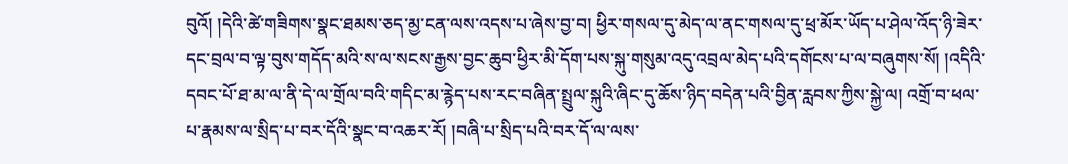བུའོ། །དེའི་ཚེ་གཟིགས་སྣང་ཐམས་ཅད་མྱ་ངན་ལས་འདས་པ་ཞེས་བྱ་བ། ཕྱིར་གསལ་དུ་མེད་ལ་ནང་གསལ་དུ་ཕྲ་མོར་ཡོད་པ་ཤེལ་འོད་ཉི་ཟེར་དང་བྲལ་བ་ལྟ་བུས་གདོད་མའི་ས་ལ་སངས་རྒྱས་བྱང་ཆུབ་ཕྱིར་མི་དོག་པས་སྐུ་གསུམ་འདུ་འབྲལ་མེད་པའི་དགོངས་པ་ལ་བཞུགས་སོ། །འདིའི་དབང་པོ་ཐ་མ་ལ་ནི་དེ་ལ་གྲོལ་བའི་གདིང་མ་རྙེད་པས་རང་བཞིན་སྤྲུལ་སྐུའི་ཞིང་དུ་ཆོས་ཉིད་བདེན་པའི་བྱིན་རླབས་ཀྱིས་སྐྱེ་ལ། འགྲོ་བ་ཕལ་པ་རྣམས་ལ་སྲིད་པ་བར་དོའི་སྣང་བ་འཆར་རོ། །བཞི་པ་སྲིད་པའི་བར་དོ་ལ་ལས་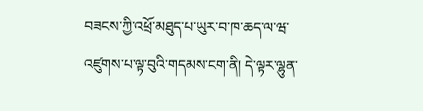བཟངས་ཀྱི་འཕྲོ་མཐུད་པ་ཡུར་བ་ཁ་ཆད་ལ་ཝ་འཛུགས་པ་ལྟ་བུའི་གདམས་ངག་ནི། དེ་ལྟར་ལྷུན་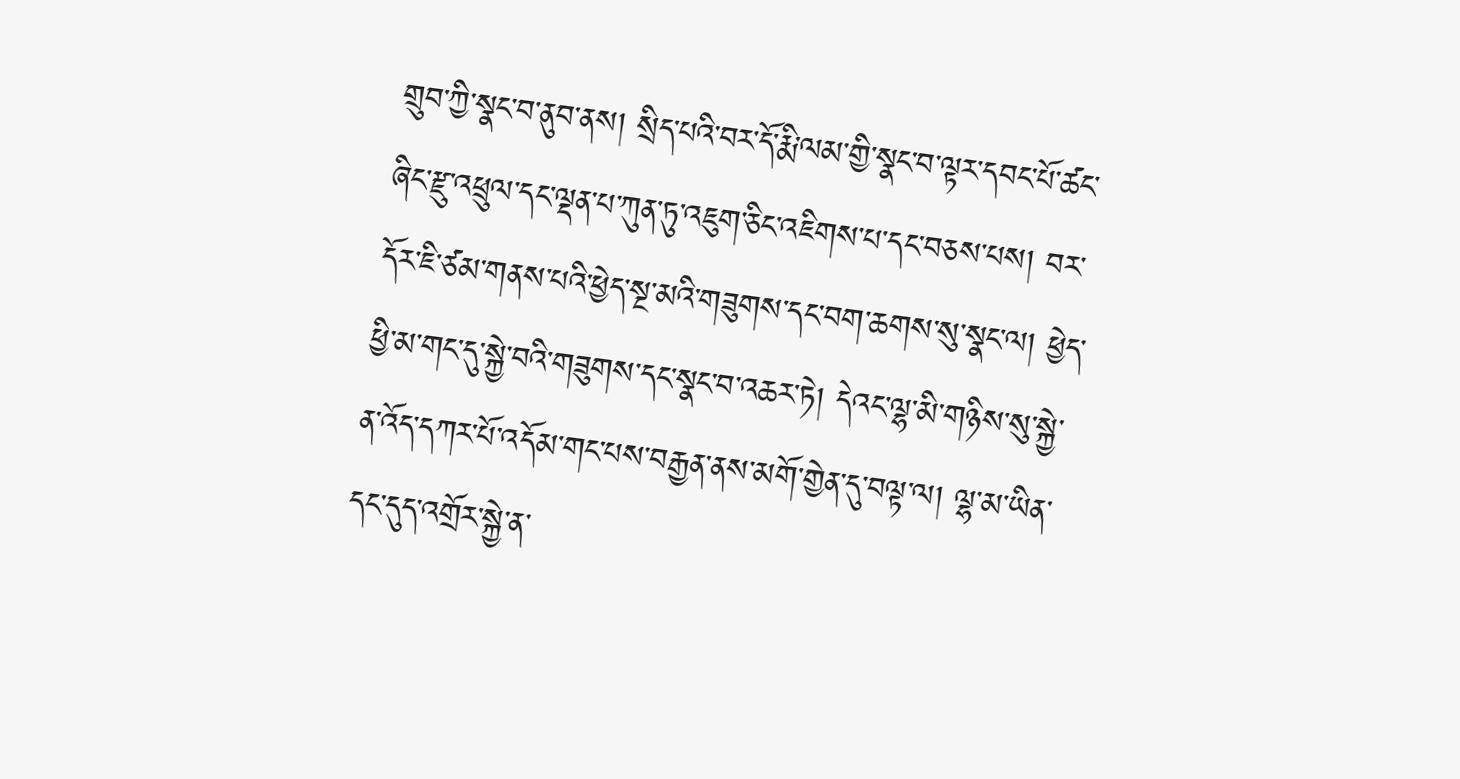གྲུབ་ཀྱི་སྣང་བ་ནུབ་ནས། སྲིད་པའི་བར་དོ་རྨི་ལམ་གྱི་སྣང་བ་ལྟར་དབང་པོ་ཚང་ཞིང་རྫུ་འཕྲུལ་དང་ལྡན་པ་ཀུན་ཏུ་འཇུག་ཅིང་འཇིགས་པ་དང་བཅས་པས། བར་དོར་ཇི་ཙམ་གནས་པའི་ཕྱེད་སྔ་མའི་གཟུགས་དང་བག་ཆགས་སུ་སྣང་ལ། ཕྱེད་ཕྱི་མ་གང་དུ་སྐྱེ་བའི་གཟུགས་དང་སྣང་བ་འཆར་ཏེ། དེའང་ལྷ་མི་གཉིས་སུ་སྐྱེ་ན་འོད་དཀར་པོ་འདོམ་གང་པས་བརྒྱན་ནས་མགོ་གྱེན་དུ་བལྟ་ལ། ལྷ་མ་ཡིན་དང་དུད་འགྲོར་སྐྱེ་ན་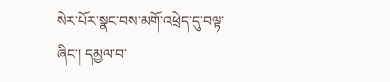སེར་པོར་སྣང་བས་མགོ་འཕྲེད་དུ་བལྟ་ཞིང་། དམྱལ་བ་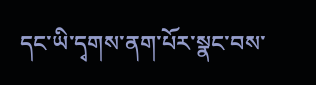དང་ཡི་དྭགས་ནག་པོར་སྣང་བས་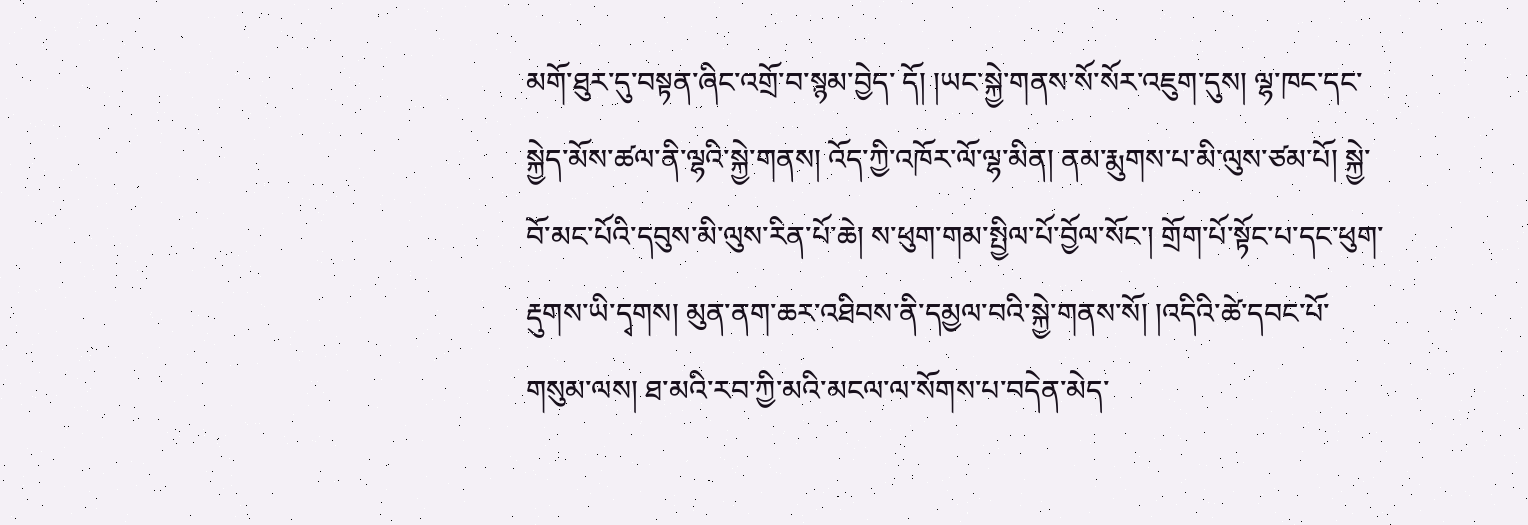མགོ་ཐུར་དུ་བསྟན་ཞིང་འགྲོ་བ་སྙམ་བྱེད་ དོ། །ཡང་སྐྱེ་གནས་སོ་སོར་འཇུག་དུས། ལྷ་ཁང་དང་སྐྱེད་མོས་ཚལ་ནི་ལྷའི་སྐྱེ་གནས། འོད་ཀྱི་འཁོར་ལོ་ལྷ་མིན། ནམ་རྨུགས་པ་མི་ལུས་ཙམ་པོ། སྐྱེ་བོ་མང་པོའི་དབུས་མི་ལུས་རིན་པོ་ཆེ། ས་ཕུག་གམ་སྤྱིལ་པོ་བྱོལ་སོང་། གྲོག་པོ་སྟོང་པ་དང་ཕུག་རྡུགས་ཡི་དྭགས། མུན་ནག་ཆར་འཐིབས་ནི་དམྱལ་བའི་སྐྱེ་གནས་སོ། །འདིའི་ཚེ་དབང་པོ་གསུམ་ལས། ཐ་མའི་རབ་ཀྱི་མའི་མངལ་ལ་སོགས་པ་བདེན་མེད་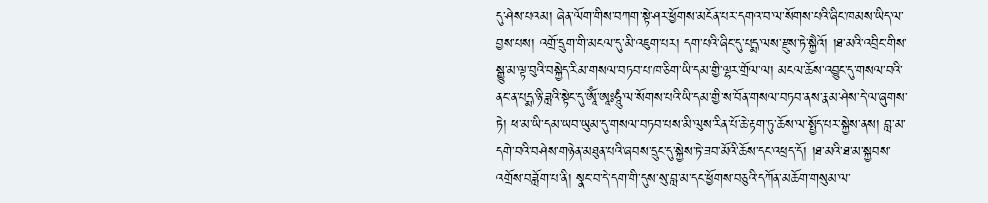དུ་ཤེས་པའམ། ཞེན་ལོག་གིས་བཀག་སྟེ་ཤར་ཕྱོགས་མངོན་པར་དགའ་བ་ལ་སོགས་པའི་ཞིང་ཁམས་ཡིད་ལ་བྱས་པས། འགྲོ་དྲུག་གི་མངལ་དུ་མི་འཇུག་པར། དག་པའི་ཞིང་དུ་པདྨ་ལས་རྫུས་ཏེ་སྐྱཻའོ། །ཐ་མའི་འབྲིང་གིས་སྒྱུ་མ་ལྟ་བུའི་བསྐྱེད་རིམ་གསལ་བཏབ་པ་ཁ་ཅིག་ཡི་དམ་གྱི་ལྷར་གྲོལ་ལ། མངལ་ཆོས་འབྱུང་དུ་གསལ་བའི་ནང་ན་པདྨ་ཉི་ཟླའི་སྟེང་དུ་ཨཱོཾ་ཨཱཿཧཱུཾ་ལ་སོགས་པའི་ཡི་དམ་གྱི་ས་བོན་གསལ་བཏབ་ནས་རྣམ་ཤེས་དེ་ལ་ཞུགས་ཏེ། ཕ་མ་ཡི་དམ་ཡབ་ཡུམ་དུ་གསལ་བཏབ་པས་མི་ལུས་རིན་པོ་ཆེ་རྟག་ཏུ་ཆོས་ལ་སྤྱོད་པར་སྐྱེས་ནས། བླ་མ་དགེ་བའི་བཤེས་གཉེན་མཐུན་པའི་ཞབས་དྲུང་དུ་སྐྱེས་ཏེ་ཟབ་མོའི་ཆོས་དང་འཕྲད་དོ། །ཐ་མའི་ཐ་མ་སྐྱབས་འགྲོས་བཟློག་པ་ནི། སྣང་བ་དེ་དག་གི་དུས་སུ་བླ་མ་དང་ཕྱོགས་བཅུའི་དཀོན་མཆོག་གསུམ་ལ་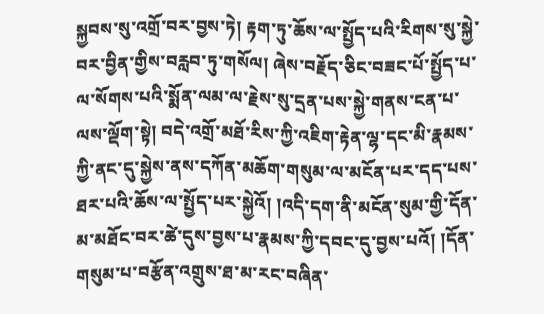སྐྱབས་སུ་འགྲོ་བར་བྱས་ཏེ། རྟག་ཏུ་ཆོས་ལ་སྤྱོད་པའི་རིགས་སུ་སྐྱེ་བར་བྱིན་གྱིས་བརླབ་ཏུ་གསོལ། ཞེས་བརྗོད་ཅིང་བཟང་པོ་སྤྱོད་པ་ལ་སོགས་པའི་སྨོན་ལམ་ལ་རྗེས་སུ་དྲན་པས་སྐྱེ་གནས་ངན་པ་ལས་ལྡོག་སྟེ། བདེ་འགྲོ་མཐོ་རིས་ཀྱི་འཇིག་རྟེན་ལྷ་དང་མི་རྣམས་ཀྱི་ནང་དུ་སྐྱེས་ནས་དཀོན་མཆོག་གསུམ་ལ་མངོན་པར་དད་པས་ཐར་པའི་ཆོས་ལ་སྤྱོད་པར་སྐྱེའོ། །འདི་དག་ནི་མངོན་སུམ་གྱི་དོན་མ་མཐོང་བར་ཚེ་དུས་བྱས་པ་རྣམས་ཀྱི་དབང་དུ་བྱས་པའོ། །དོན་གསུམ་པ་བརྩོན་འགྲུས་ཐ་མ་རང་བཞིན་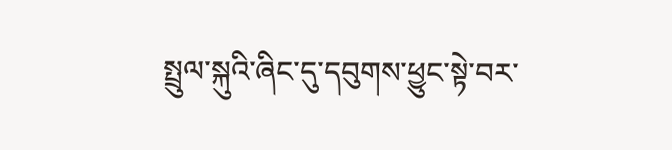སྤྲུལ་སྐུའི་ཞིང་དུ་དབུགས་ཕྱུང་སྟེ་བར་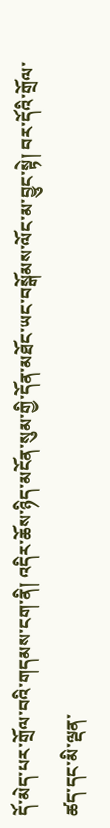དོ་མེད་པར་གྲོལ་བའི་གདམས་ངག་ནི། འདིར་ཆོས་ཉིད་མངོན་སུམ་གྱི་དོན་མཐོང་ཡང་བསྒོམས་ལོང་མ་བྱུང་སྟེ། བར་དོའི་གྲོལ་ཚད་དང་མི་ལྡན་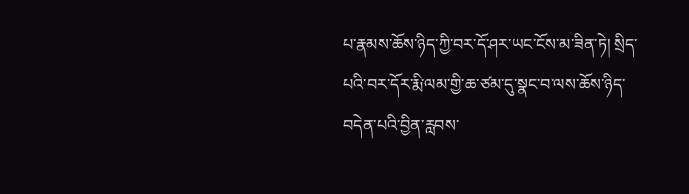པ་རྣམས་ཆོས་ཉིད་ཀྱི་བར་དོ་ཤར་ཡང་ངོས་མ་ཟིན་ཏེ། སྲིད་པའི་བར་དོར་རྨི་ལམ་གྱི་ཆ་ཙམ་དུ་སྣང་བ་ལས་ཆོས་ཉིད་བདེན་པའི་བྱིན་རླབས་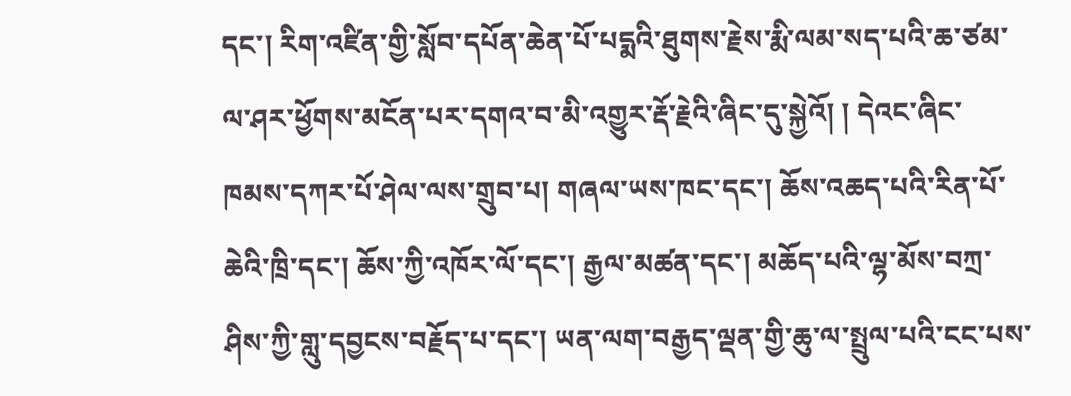དང་། རིག་འཛིན་གྱི་སློབ་དཔོན་ཆེན་པོ་པདྨའི་ཐུགས་རྗེས་རྨི་ལམ་སད་པའི་ཆ་ཙམ་ལ་ཤར་ཕྱོགས་མངོན་པར་དགའ་བ་མི་འགྱུར་རྡོ་རྗེའི་ཞིང་དུ་སྐྱེའོ། ། དེའང་ཞིང་ཁམས་དཀར་པོ་ཤེལ་ལས་གྲུབ་པ། གཞལ་ཡས་ཁང་དང་། ཆོས་འཆད་པའི་རིན་པོ་ཆེའི་ཁྲི་དང་། ཆོས་ཀྱི་འཁོར་ལོ་དང་། རྒྱལ་མཚན་དང་། མཆོད་པའི་ལྷ་མོས་བཀྲ་ཤིས་ཀྱི་གླུ་དབྱངས་བརྗོད་པ་དང་། ཡན་ལག་བརྒྱད་ལྡན་གྱི་ཆུ་ལ་སྤྲུལ་པའི་ངང་པས་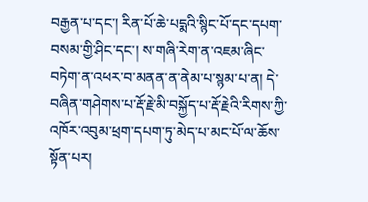བརྒྱན་པ་དང་། རིན་པོ་ཆེ་པདྨའི་སྙིང་པོ་དང་དཔག་བསམ་གྱི་ཤིང་དང་། ས་གཞི་རེག་ན་འཇམ་ཞིང་བཏེག་ན་འཕར་བ་མནན་ན་ནེམ་པ་སྙམ་པ་ན། དེ་བཞིན་གཤེགས་པ་རྡོ་རྗེ་མི་བསྐྱོད་པ་རྡོ་རྗེའི་རིགས་ཀྱི་འཁོར་འབུམ་ཕྲག་དཔག་ཏུ་མེད་པ་མང་པོ་ལ་ཆོས་སྟོན་པར།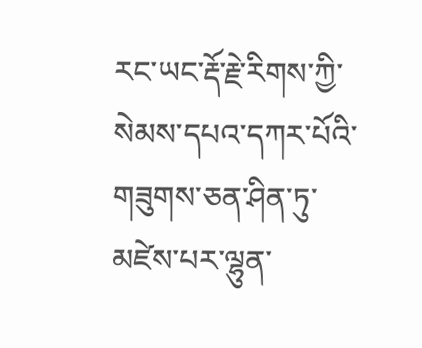རང་ཡང་རྡོ་རྗེ་རིགས་ཀྱི་སེམས་དཔའ་དཀར་པོའི་གཟུགས་ཅན་ཤིན་ཏུ་མཛེས་པར་ལྷུན་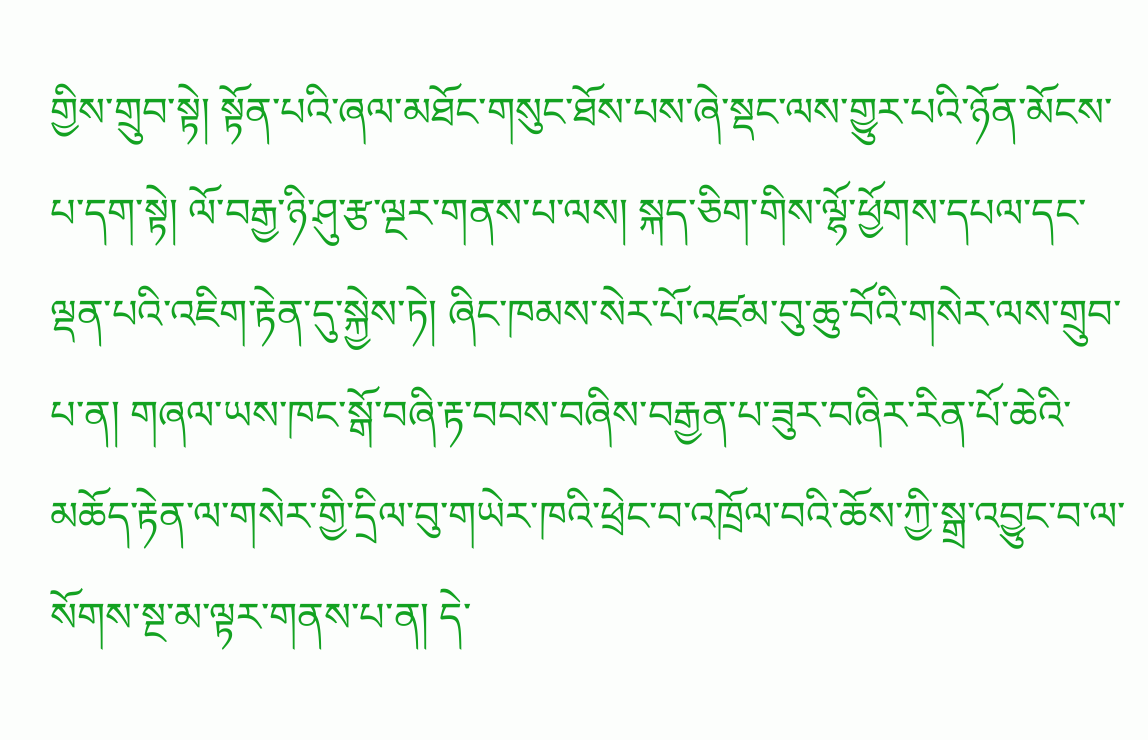གྱིས་གྲུབ་སྟེ། སྟོན་པའི་ཞལ་མཐོང་གསུང་ཐོས་པས་ཞེ་སྡང་ལས་གྱུར་པའི་ཉོན་མོངས་པ་དག་སྟེ། ལོ་བརྒྱ་ཉི་ཤུ་རྩ་ལྔར་གནས་པ་ལས། སྐད་ཅིག་གིས་ལྷོ་ཕྱོགས་དཔལ་དང་ལྡན་པའི་འཇིག་རྟེན་དུ་སྐྱེས་ཏེ། ཞིང་ཁམས་སེར་པོ་འཛམ་བུ་ཆུ་བོའི་གསེར་ལས་གྲུབ་པ་ན། གཞལ་ཡས་ཁང་སྒོ་བཞི་རྟ་བབས་བཞིས་བརྒྱན་པ་ཟུར་བཞིར་རིན་པོ་ཆེའི་མཆོད་རྟེན་ལ་གསེར་གྱི་དྲིལ་བུ་གཡེར་ཁའི་ཕྲེང་བ་འཁྲོལ་བའི་ཆོས་ཀྱི་སྒྲ་འབྱུང་བ་ལ་སོགས་སྔ་མ་ལྟར་གནས་པ་ན། དེ་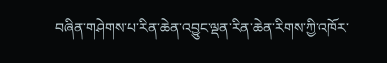བཞིན་གཤེགས་པ་རིན་ཆེན་འབྱུང་ལྡན་རིན་ཆེན་རིགས་ཀྱི་འཁོར་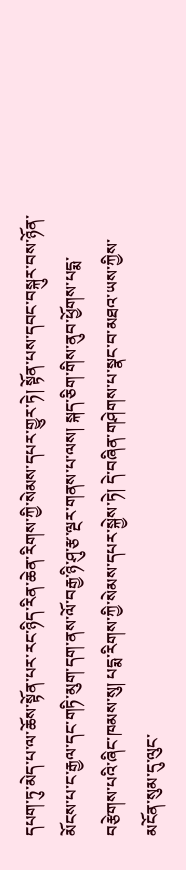དཔག་ཏུ་མེད་པ་ལ་ཆོས་སྟོན་པར་རང་ཉིད་རིན་ཆེན་རིགས་ཀྱི་སེམས་དཔར་གྱུར་ཏེ། སྟོན་པས་དབང་བསྐུར་བས་ཉོན་མོངས་པ་ང་རྒྱལ་དང་གཏི་མུག་དག་ནས་ལོ་བརྒྱ་ཉི་ཤུ་རྩ་ལྔར་གནས་པ་ལས། སྐད་ཅིག་གིས་ནུབ་ཕྱོགས་པདྨ་བརྩེགས་པའི་ཞིང་ཁམས་སུ། པདྨ་རིགས་ཀྱི་སེམས་དཔར་སྐྱེས་ཏེ། དེ་བཞིན་གཤེགས་པ་སྣང་བ་མཐའ་ཡས་ཀྱིས་མངོན་སུམ་དུ་ལུང་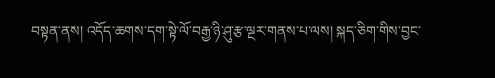བསྟན་ནས། འདོད་ཆགས་དག་སྟེ་ལོ་བརྒྱ་ཉི་ཤུ་རྩ་ལྔར་གནས་པ་ལས། སྐད་ཅིག་གིས་བྱང་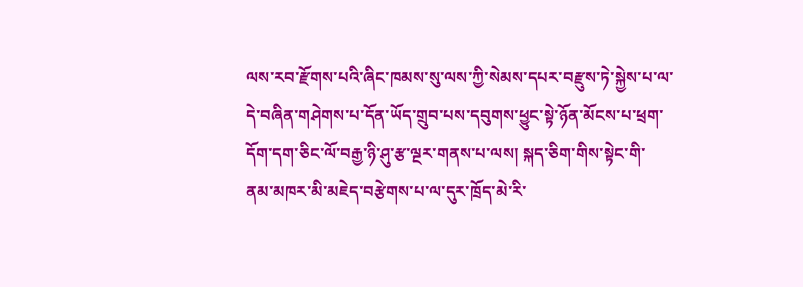ལས་རབ་རྫོགས་པའི་ཞིང་ཁམས་སུ་ལས་ཀྱི་སེམས་དཔར་བརྫུས་ཏེ་སྐྱེས་པ་ལ་དེ་བཞིན་གཤེགས་པ་དོན་ཡོད་གྲུབ་པས་དབུགས་ཕྱུང་སྟེ་ཉོན་མོངས་པ་ཕྲག་དོག་དག་ཅིང་ལོ་བརྒྱ་ཉི་ཤུ་རྩ་ལྔར་གནས་པ་ལས། སྐད་ཅིག་གིས་སྟེང་གི་ནམ་མཁར་མི་མཇེད་བརྩེགས་པ་ལ་དུར་ཁྲོད་མེ་རི་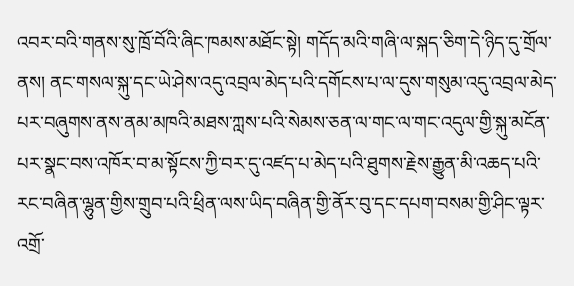འབར་བའི་གནས་སུ་ཁྲོ་བོའི་ཞིང་ཁམས་མཐོང་སྟེ། གདོད་མའི་གཞི་ལ་སྐད་ཅིག་དེ་ཉིད་དུ་གྲོལ་ནས། ནང་གསལ་སྐུ་དང་ཡེ་ཤེས་འདུ་འབྲལ་མེད་པའི་དགོངས་པ་ལ་དུས་གསུམ་འདུ་འབྲལ་མེད་པར་བཞུགས་ནས་ནམ་མཁའི་མཐས་ཀླས་པའི་སེམས་ཅན་ལ་གང་ལ་གང་འདུལ་གྱི་སྐུ་མངོན་པར་སྣང་བས་འཁོར་བ་མ་སྟོངས་ཀྱི་བར་དུ་འཛད་པ་མེད་པའི་ཐུགས་རྗེས་རྒྱུན་མི་འཆད་པའི་རང་བཞིན་ལྷུན་གྱིས་གྲུབ་པའི་ཕྲིན་ལས་ཡིད་བཞིན་གྱི་ནོར་བུ་དང་དཔག་བསམ་གྱི་ཤིང་ལྟར་འགྲོ་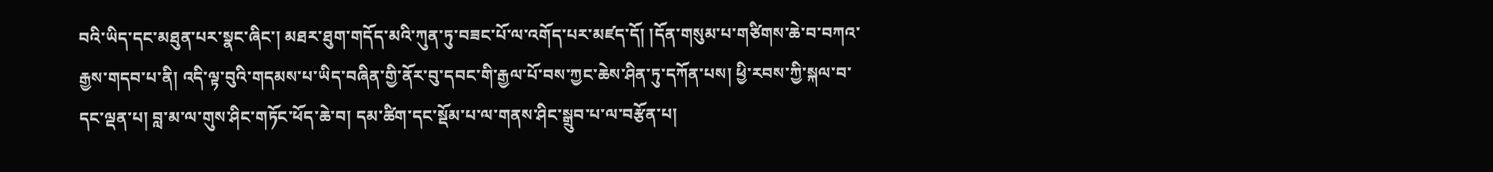བའི་ཡིད་དང་མཐུན་པར་སྣང་ཞིང་། མཐར་ཐུག་གདོད་མའི་ཀུན་ཏུ་བཟང་པོ་ལ་འགོད་པར་མཛད་དོ། །དོན་གསུམ་པ་གཙིགས་ཆེ་བ་བཀའ་རྒྱས་གདབ་པ་ནི། འདི་ལྟ་བུའི་གདམས་པ་ཡིད་བཞིན་གྱི་ནོར་བུ་དབང་གི་རྒྱལ་པོ་བས་ཀྱང་ཆེས་ཤིན་ཏུ་དཀོན་པས། ཕྱི་རབས་ཀྱི་སྐལ་བ་དང་ལྡན་པ། བླ་མ་ལ་གུས་ཤིང་གཏོང་ཕོད་ཆེ་བ། དམ་ཚིག་དང་སྡོམ་པ་ལ་གནས་ཤིང་སྒྲུབ་པ་ལ་བརྩོན་པ།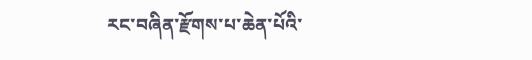རང་བཞིན་རྫོགས་པ་ཆེན་པོའི་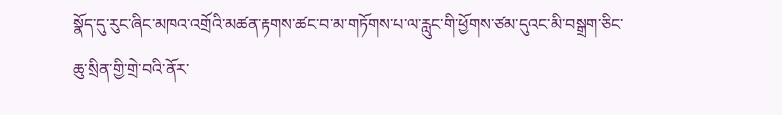སྣོད་དུ་རུང་ཞིང་མཁའ་འགྲོའི་མཚན་རྟགས་ཚང་བ་མ་གཏོགས་པ་ལ་རླུང་གི་ཕྱོགས་ཙམ་དུའང་མི་བསྒྲག་ཅིང་ཆུ་སྲིན་གྱི་གྲེ་བའི་ནོར་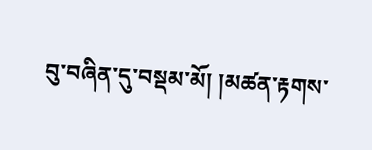བུ་བཞིན་དུ་བསྡམ་མོ། །མཚན་རྟགས་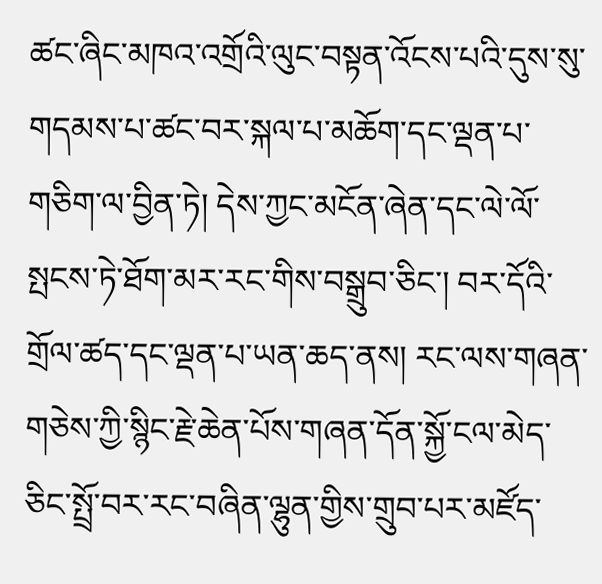ཚང་ཞིང་མཁའ་འགྲོའི་ལུང་བསྟན་འོངས་པའི་དུས་སུ་གདམས་པ་ཚང་བར་སྐལ་པ་མཆོག་དང་ལྡན་པ་གཅིག་ལ་བྱིན་ཏེ། དེས་ཀྱང་མངོན་ཞེན་དང་ལེ་ལོ་སྤངས་ཏེ་ཐོག་མར་རང་གིས་བསྒྲུབ་ཅིང་། བར་དོའི་གྲོལ་ཚད་དང་ལྡན་པ་ཡན་ཆད་ནས། རང་ལས་གཞན་གཅེས་ཀྱི་སྙིང་རྗེ་ཆེན་པོས་གཞན་དོན་སྐྱོ་ངལ་མེད་ཅིང་སྤྲོ་བར་རང་བཞིན་ལྷུན་གྱིས་གྲུབ་པར་མཛོད་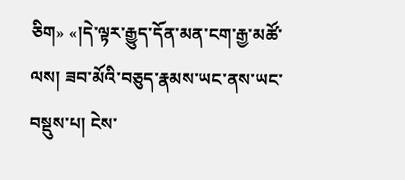ཅིག» «།དེ་ལྟར་རྒྱུད་དོན་མན་ངག་རྒྱ་མཚོ་ལས། ཟབ་མོའི་བཅུད་རྣམས་ཡང་ནས་ཡང་བསྡུས་པ། ངེས་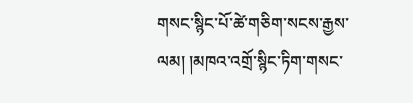གསང་སྙིང་པོ་ཚེ་གཅིག་སངས་རྒྱས་ལམ། །མཁའ་འགྲོ་སྙིང་ཏིག་གསང་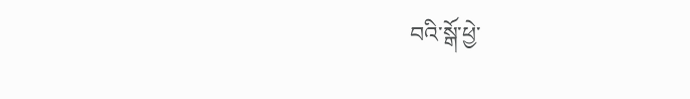བའི་སྒོ་ཕྱེ་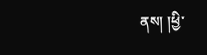ནས། །ཕྱི་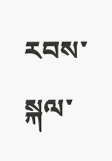རབས་སྐལ་